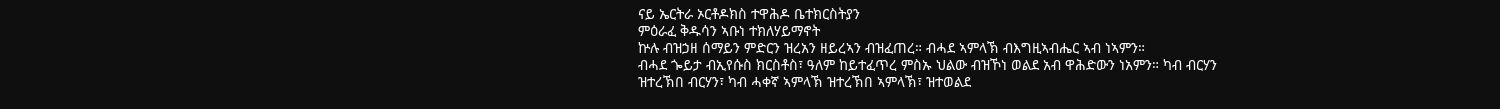ናይ ኤርትራ ኦርቶዶክስ ተዋሕዶ ቤተክርስትያን
ምዕራፈ ቅዱሳን ኣቡነ ተክለሃይማኖት
ኵሉ ብዝኃዘ ሰማይን ምድርን ዝረአን ዘይረኣን ብዝፈጠረ። ብሓደ ኣምላኽ ብእግዚኣብሔር ኣብ ነኣምን።
ብሓደ ጐይታ ብኢየሱስ ክርስቶስ፣ ዓለም ከይተፈጥረ ምስኡ ህልው ብዝኾነ ወልደ አብ ዋሕድውን ነአምን። ካብ ብርሃን ዝተረኽበ ብርሃን፣ ካብ ሓቀኛ ኣምላኽ ዝተረኽበ ኣምላኽ፣ ዝተወልደ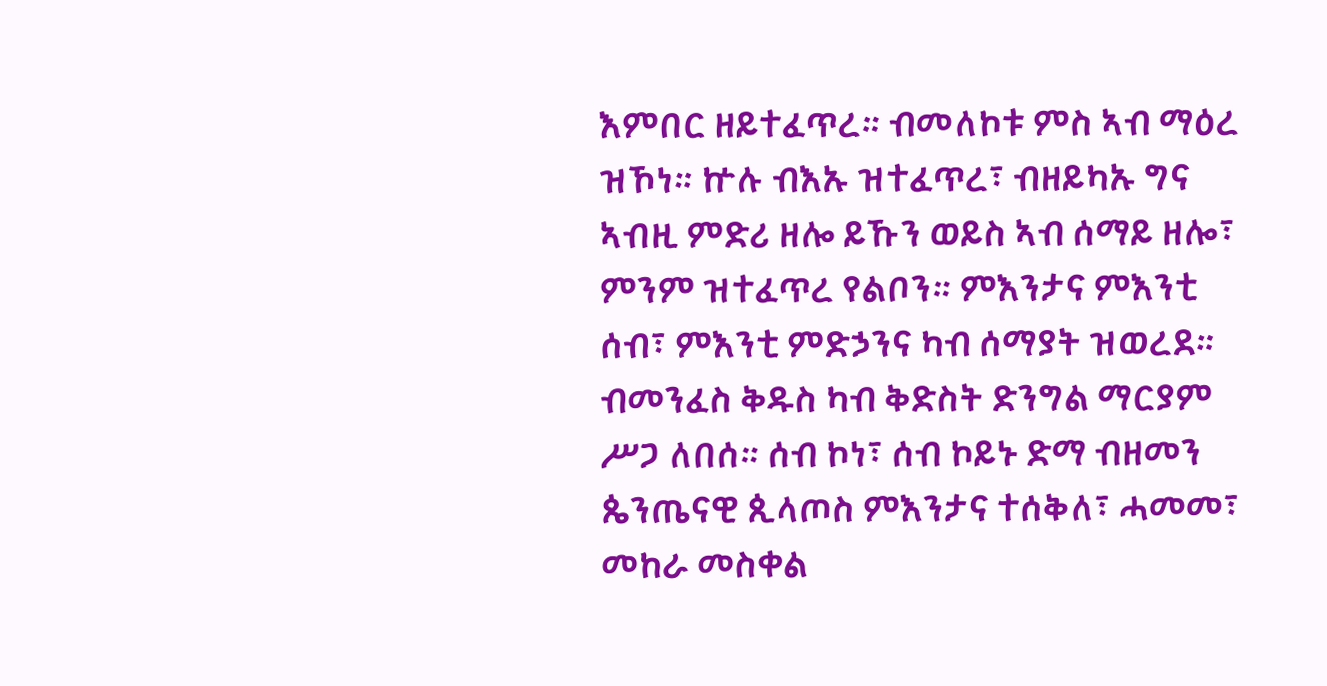እምበር ዘይተፈጥረ። ብመለኮቱ ምስ ኣብ ማዕረ ዝኾነ። ኵሉ ብእኡ ዝተፈጥረ፣ ብዘይካኡ ግና ኣብዚ ምድሪ ዘሎ ይኹን ወይስ ኣብ ሰማይ ዘሎ፣ ምንም ዝተፈጥረ የልቦን። ምእንታና ምእንቲ ሰብ፣ ምእንቲ ምድኃንና ካብ ሰማያት ዝወረደ። ብመንፈስ ቅዱስ ካብ ቅድስት ድንግል ማርያም ሥጋ ለበሰ። ሰብ ኮነ፣ ሰብ ኮይኑ ድማ ብዘመን ጴንጤናዊ ጲላጦስ ምእንታና ተሰቅለ፣ ሓመመ፣ መከራ መስቀል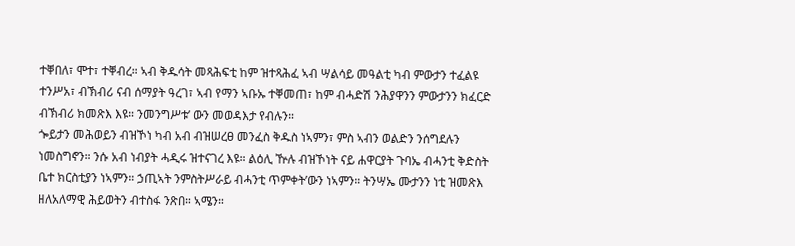ተቐበለ፣ ሞተ፣ ተቐብረ። ኣብ ቅዱሳት መጻሕፍቲ ከም ዝተጻሕፈ ኣብ ሣልሳይ መዓልቲ ካብ ምውታን ተፈልዩ ተንሥአ፣ ብኽብሪ ናብ ሰማያት ዓረገ፣ ኣብ የማን ኣቡኡ ተቐመጠ፣ ከም ብሓድሽ ንሕያዋንን ምውታንን ክፈርድ ብኽብሪ ክመጽእ እዩ። ንመንግሥቱ’ ውን መወዳእታ የብሉን።
ጐይታን መሕወይን ብዝኾነ ካብ አብ ብዝሠረፀ መንፈስ ቅዱስ ነኣምን፣ ምስ ኣብን ወልድን ንሰግደሉን ነመስግኖን። ንሱ አብ ነብያት ሓዲሩ ዝተናገረ እዩ። ልዕሊ ዅሉ ብዝኾነት ናይ ሐዋርያት ጉባኤ ብሓንቲ ቅድስት ቤተ ክርስቲያን ነኣምን። ኃጢኣት ንምስትሥራይ ብሓንቲ ጥምቀት’ውን ነኣምን። ትንሣኤ ሙታንን ነቲ ዝመጽእ ዘለአለማዊ ሕይወትን ብተስፋ ንጽበ። ኣሜን።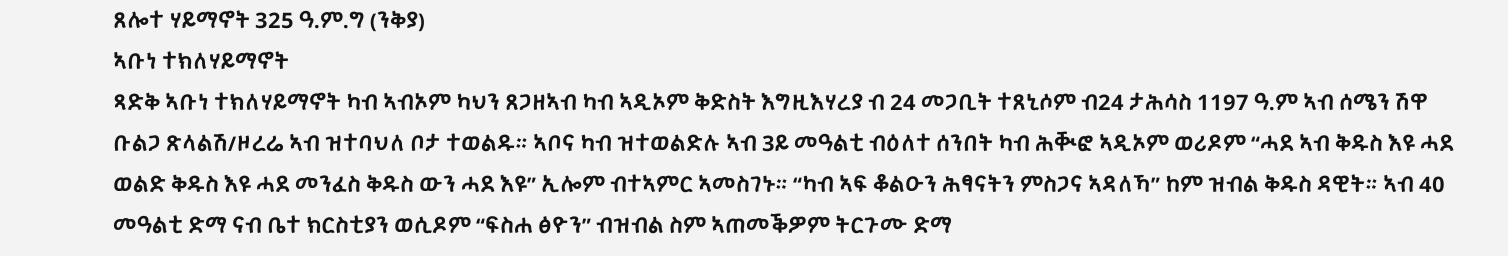ጸሎተ ሃይማኖት 325 ዓ.ም.ግ (ንቅያ)
ኣቡነ ተክለሃይማኖት
ጻድቅ ኣቡነ ተክለሃይማኖት ካብ ኣብኦም ካህን ጸጋዘኣብ ካብ ኣዲኦም ቅድስት እግዚእሃረያ ብ 24 መጋቢት ተጸኒሶም ብ24 ታሕሳስ 1197 ዓ.ም ኣብ ሰሜን ሽዋ ቡልጋ ጽላልሽ/ዞረሬ ኣብ ዝተባህለ ቦታ ተወልዱ። ኣቦና ካብ ዝተወልድሉ ኣብ 3ይ መዓልቲ ብዕለተ ሰንበት ካብ ሕቚፎ ኣዲኦም ወሪዶም “ሓደ ኣብ ቅዱስ እዩ ሓደ ወልድ ቅዱስ እዩ ሓደ መንፈስ ቅዱስ ውን ሓደ እዩ” ኢሎም ብተኣምር ኣመስገኑ። “ካብ ኣፍ ቆልዑን ሕፃናትን ምስጋና ኣዳለኻ” ከም ዝብል ቅዱስ ዳዊት። ኣብ 40 መዓልቲ ድማ ናብ ቤተ ክርስቲያን ወሲዶም “ፍስሐ ፅዮን” ብዝብል ስም ኣጠመቕዎም ትርጉሙ ድማ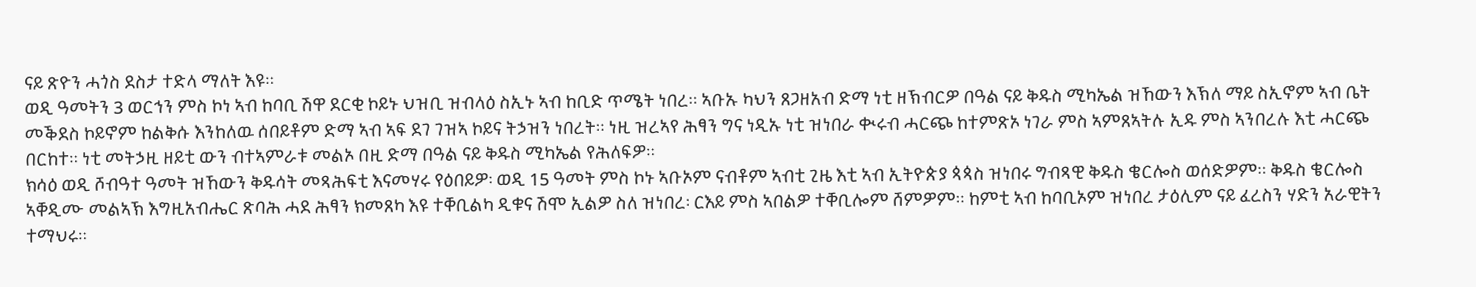ናይ ጽዮን ሓጎስ ደስታ ተድላ ማለት እዩ።
ወዲ ዓመትን 3 ወርኅን ምስ ኮነ ኣብ ከባቢ ሽዋ ደርቂ ኮይኑ ህዝቢ ዝብላዕ ስኢኑ ኣብ ከቢድ ጥሜት ነበረ። ኣቡኡ ካህን ጸጋዘአብ ድማ ነቲ ዘኽብርዎ በዓል ናይ ቅዱስ ሚካኤል ዝኸውን እኽለ ማይ ስኢኖም ኣብ ቤት መቕደስ ኮይኖም ከልቅሱ እንከለዉ ሰበይቶም ድማ ኣብ ኣፍ ደገ ገዝኣ ኮይና ትኃዝን ነበረት። ነዚ ዝረኣየ ሕፃን ግና ነዲኡ ነቲ ዝነበራ ቊሩብ ሓርጭ ከተምጽኦ ነገራ ምስ ኣምጸኣትሉ ኢዱ ምስ ኣንበረሉ እቲ ሓርጭ በርከተ። ነቲ መትኃዚ ዘይቲ ውን ብተኣምራቱ መልኦ በዚ ድማ በዓል ናይ ቅዱስ ሚካኤል የሕለፍዎ።
ክሳዕ ወዲ ሾብዓተ ዓመት ዝኸውን ቅዱሳት መጻሕፍቲ እናመሃሩ የዕበይዎ፡ ወዲ 15 ዓመት ምስ ኮኑ ኣቡኦም ናብቶም ኣብቲ ጊዜ እቲ ኣብ ኢትዮጵያ ጳጳስ ዝነበሩ ግብጻዊ ቅዱስ ቄርሎስ ወሰድዎም። ቅዱስ ቄርሎስ ኣቐዲሙ መልኣኽ እግዚአብሔር ጽባሕ ሓደ ሕፃን ክመጸካ እዩ ተቐቢልካ ዲቁና ሽሞ ኢልዎ ስለ ዝነበረ፡ ርእይ ምስ ኣበልዎ ተቐቢሎም ሸምዎም። ከምቲ ኣብ ከባቢኦም ዝነበረ ታዕሊም ናይ ፈረስን ሃድን አራዊትን ተማህሩ።